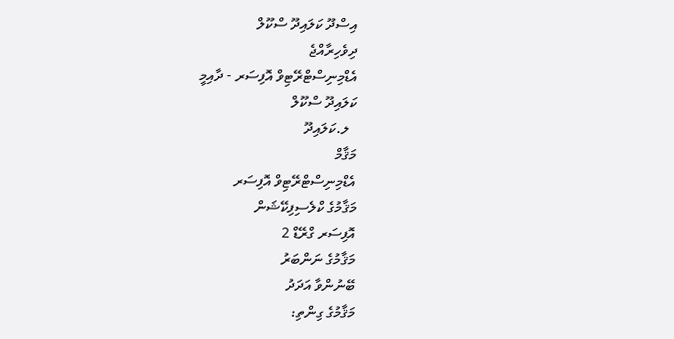އިސްދޫ ކަލައިދޫ ސްކޫލް
ދިވެހިރާއްޖެ
އެޑްމިނިސްޓްރޭޓިވް އޮފިސަރ - ދާއިމީ
ކަލައިދޫ ސްކޫލް
  ލ.ކަލައިދޫ
މަޤާމް
އެޑްމިނިސްޓްރޭޓިވް އޮފިސަރ
މަޤާމުގެ ކްލެސިފިކޭޝަން
އޮފިސަރ ގްރޭޑް 2
މަޤާމުގެ ނަންބަރު
ބޭނުންވާ އަދަދު
މަޤާމުގެ ގިންތި: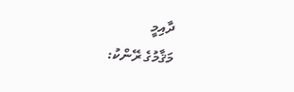ދާއިމީ
މަޤާމުގެ ރޭންކު: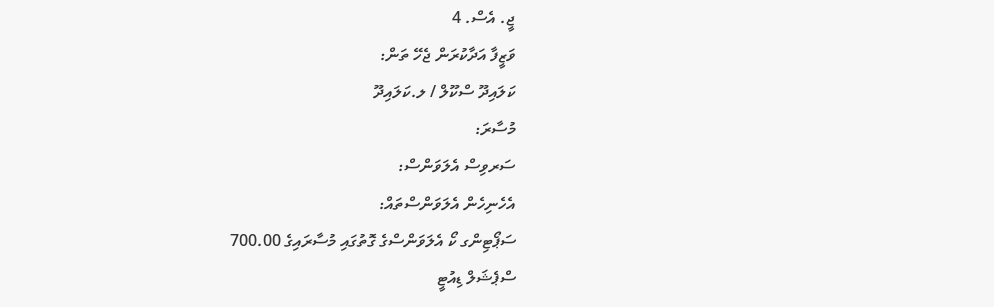ޖީ. އެސް. 4
ވަޒީފާ އަދާކުރަން ޖެހޭ ތަން:
ކަލައިދޫ ސްކޫލް / ލ.ކަލައިދޫ
މުސާރަ:
ސަރވިސް އެލަވަންސް:
އެހެނިހެން އެލަވަންސްތައް:
ސަޕޯޓިންގ ކޯ އެލަވަންސްގެ ގޮތުގައި މުސާރައިގެ 700.00
ސްޕެޝަލް ޑިއުޓީ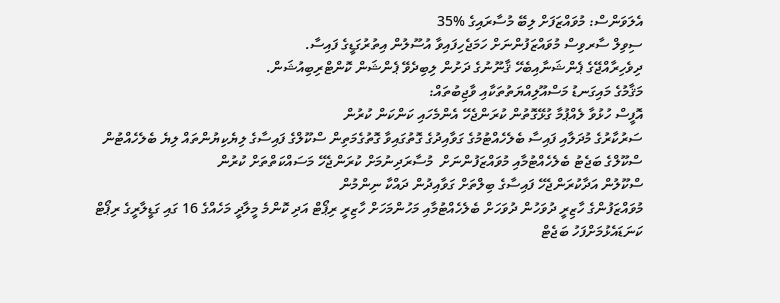އެލަވަންސް: މުވައްޒަފަށް ލިބޭ މުސާރައިގެ %35
ސިވިލް ސާރވިސް މުވައްޒަފުންނަށް ހަމަޖެހިފައިވާ އުސޫލުން އިތުރުގަޑީގެ ފައިސާ.
ދިވެހިރާއްޖޭގެ ޕެންޝަނާއިބެހޭ ޤާނޫނުގެ ދަށުން ލިބިދެވޭ ޕެންޝަން ކޮންޓްރިބިއުޝަން.
މަޤާމުގެ މައިގަނޑު މަސްއޫލިއްޔަތުތަކާއި ވާޖިބުތައް:
އޮފީސް ހުޅުވާ ލެއްޕުމާ ގުޅޭގޮތުން ކުރަންޖެހޭ އެންމެހައި ކަންކަން ކުރުން
ސަރުކާރުގެ މުދަލާއި ފައިސާ ބެލެހެއްޓުމުގެ ގަވާއިދުގެ ގޮތުގައިވާ ގޮތުގެމަތިން ސްކޫލްގެ ފައިސާގެ ލިޔެކިޔުންތައް ލިޔެ ބެލެހެއްޓުން
ސްކޫލްގެ ބަޖެޓު ބެލެހެއްޓުމާއި މުވައްޒަފުންނަށް  މުސާރަދިނުމަށް ކުރަންޖެހޭ މަސައްކަތްތަށް ކުރުން
ސްކޫލުން އަދާކުރަންޖެހޭ ފައިސާގެ ބިލްތަށް ގަވާއިދުން ދައްކާ ނިންމުން
މުވައްޒަފުންގެ ހާޒިރީ ދުވަހުން ދުވަހަށް ބެލެހެއްޓުމާއި މަހުންމަހަށް ހާޒިރީ ރިޕޯޓް އަދި ކޮންމެ މީލާދީ މަހެއްގެ 16 ގައި ގަޑީލާރީގެ ރިޕޯޓް ކަނަޑައެޅުމަށްފަހު ބަޖެޓް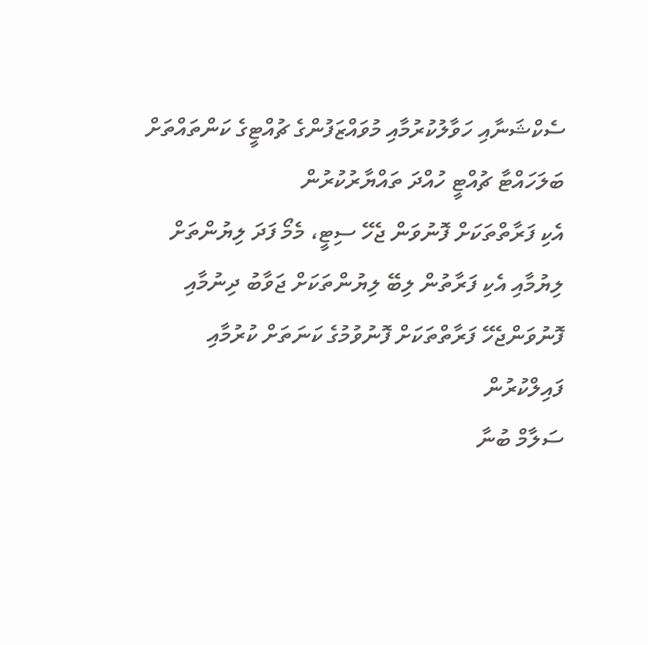ސެކްޝަނާއި ހަވާލުކުރުމާއި މުވައްޒަފުންގެ ޗުއްޓީގެ ކަންތައްތަށް ބަލަހައްޓާ ޗުއްޓީ ހުއްދަ ތައްޔާރުކުރުން
އެކި ފަރާތްތަކަށް ފޮނުވަން ޖެހޭ ސިޓީ، މެމޯ ފަދަ ލިޔުންތަށް ލިޔުމާއި އެކި ފަރާތުން ލިބޭ ލިޔުންތަކަށް ޖަވާބު ދިނުމާއި ފޮނުވަންޖެހޭ ފަރާތްތަކަށް ފޮނުވުމުގެ ކަނަތަށް ކުރުމާއި ފައިލްކުރުން
ސަލާމް ބުނާ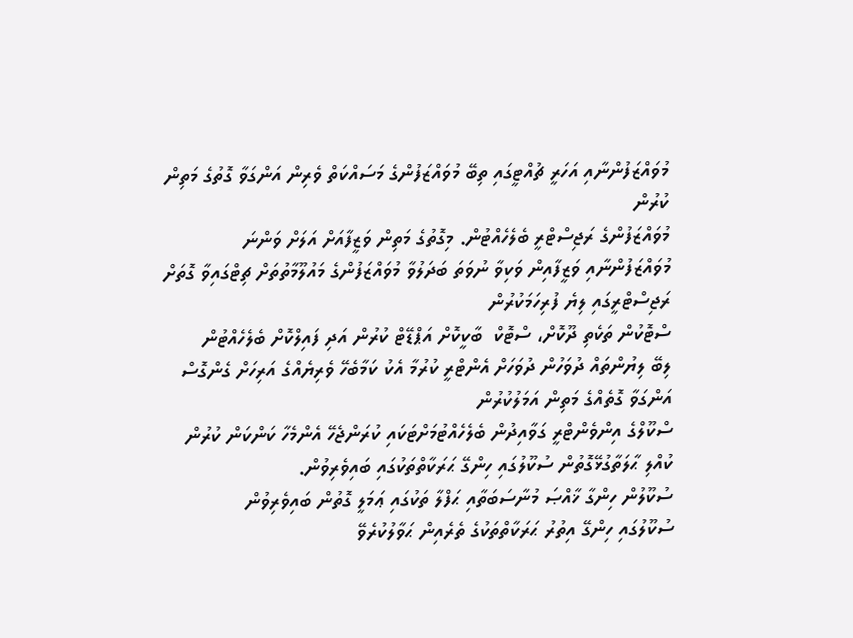މުވައްޒަފުންނާއި އަހަރީ ޗުއްޓީގައި ތިބޭ މުވައްޒަފުންގެ މަސައްކަތް ވެރިން އަންގަވާ ގޮތުގެ މަތިން ކުރުން
މުވައްޒަފުންގެ ރަޖިސްޓްރީ ބެލެހެއްޓުން. މިގޮތުގެ މަތިން ވަޒީފާއަށް އަލަށް ވަންނަ މުވައްޒަފުންނާއި ވަޒީފާއިން ވަކިވާ ނުވަތަ ބަދަލުވާ މުވައްޒަފުންގެ މައުލޫމާތުތަށް ޗިޓްގައިވާ ގޮތަށް ރަޖިސްޓްރީގައި ލިޔެ ފުރިހަމަކުރުން
ސްޓޮކުން ތަކެތި ދޫކޮށް، ސްޓޮކް  ބާކީކޮށް އަޕްޑޭޓް ކުރުން އަދި ފައިލްކޮށް ބެލެހެއްޓުން
ލިބޭ ލިޔުންތައް ދުވަހުން ދުވަހަށް އެންޓްރީ ކުރުމާ އެކު ކަމާބެހޭ ވެރިޔެއްގެ އަރިހަށް ގެންގޮސް އަންގަވާ ގޮތެއްގެ މަތިން އަމަލުކުރުން
ސްކޫލްގެ އިންވެންޓްރީ ގަވާއިދުން ބެލެހެއްޓުމަށްޓަކައި ކުރަންޖެހޭ އެންމެހާ ކަންކަން ކުރުން
ކުއްލި ޙާލަތާގުޅޭގޮތުން ސުކޫލުގައި ހިންގޭ ޙަރަކާތްތަކުގައި ބައިވެރިވުން.
ސުކޫލުން ހިންގާ ޚާއްޞަ މުނާސަބަތާއި ޙަފްލާ ތަކުގައި ޢަމަލީ ގޮތުން ބައިވެރިވުން
ސުކޫލުގައި ހިންގޭ އިތުރު ޙަރަކާތްތަކުގެ ތެރެއިން ޙަވާލުކުރެވޭ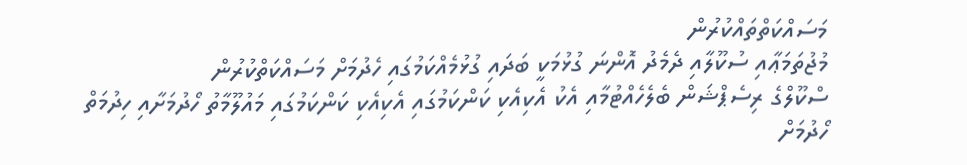މަސައްކަތްތައްކުރުން
މުޖުތަމަޢާއި ސުކޫލާއި ދެމެދު އޮންނަ ގުޅުމަކީ ބަދައި ގުޅުމެއްކަމުގައި ހެދުމަށް މަސައްކަތްކުރުން
ސްކޫލްގެ ރިސެޕްޝަން ބެލެހެއްޓުމާއި އެކު އެކިއެކި ކަންކަމުގައި އެކިއެކި ކަންކަމުގައި މައުލޫމާތު ހޯދުމަށާއި ހިދުމަތް ހޯދުމަށް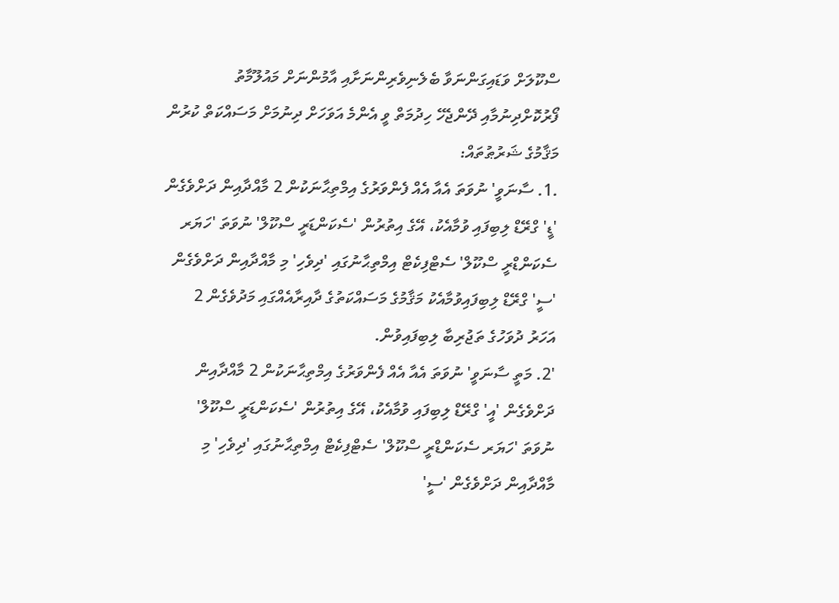ސްކޫލަށް ވަޑައިގަންނަވާ ބެލެނިވެރިންނަށާއި އާމުންނަށް މައުލޫމާތު ފޯރުކޮށްދިނުމާއި ދޭންޖެހޭ ހިދުމަތް ވީ އެންމެ އަވަހަށް ދިނުމަށް މަސައްކަތް ކުރުން
މަޤާމުގެ ޝަރުޠުތައް:
.1. ސާނަވީ' ނުވަތަ އެއާ އެއް ފެންވަރުގެ އިމްތިޙާނަކުން 2 މާއްދާއިން ދަށްވެގެން 'ޑީ' ގްރޭޑް ލިބިފައި ވުމާއެކު، އޭގެ އިތުރުން 'ސެކަންޑަރީ ސްކޫލް' ނުވަތަ 'ހަޔަރ ސެކަންޑްރީ ސްކޫލް' ސެޓްފިކެޓް އިމްތިޙާނުގައި 'ދިވެހި' މި މާއްދާއިން ދަށްވެގެން 'ސީ' ގްރޭޑް ލިބިފައިވުމާއެކު މަޤާމުގެ މަސައްކަތުގެ ދާއިރާއެއްގައި މަދުވެގެން 2 އަހަރު ދުވަހުގެ ތަޖުރިބާ ލިބިފައިވުން.
'2. މަތީ ސާނަވީ' ނުވަތަ އެއާ އެއް ފެންވަރުގެ އިމްތިޙާނަކުން 2 މާއްދާއިން ދަށްވެގެން 'އީ' ގްރޭޑް ލިބިފައި ވުމާއެކު، އޭގެ އިތުރުން 'ސެކަންޑަރީ ސްކޫލް' ނުވަތަ 'ހަޔަރ ސެކަންޑްރީ ސްކޫލް' ސެޓްފިކެޓް އިމްތިޙާނުގައި 'ދިވެހި' މި މާއްދާއިން ދަށްވެގެން 'ސީ'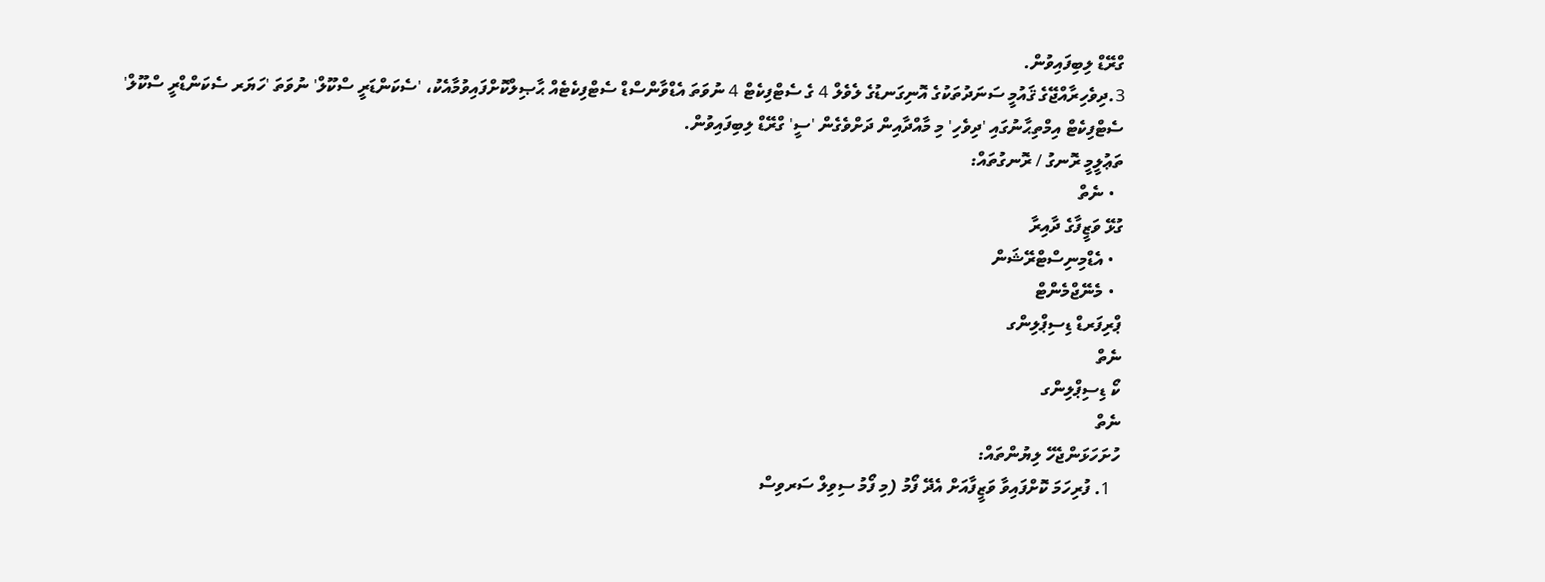ގްރޭޑް ލިބިފައިވުން.
3.ދިވެހިރާއްޖޭގެ ޤައުމީ ސަނަދުތަކުގެ އޮނިގަނޑުގެ ލެވެލް 4 ގެ ސެޓްފިކެޓް 4 ނުވަތަ އެޑްވާންސްޑް ސެޓްފިކެޓެއް ޙާޞިލްކޮށްފައިވުމާއެކު، 'ސެކަންޑަރީ ސްކޫލް' ނުވަތަ 'ހަޔަރ ސެކަންޑްރީ ސްކޫލް' ސެޓްފިކެޓް އިމްތިޙާނުގައި 'ދިވެހި' މި މާއްދާއިން ދަށްވެގެން 'ސީ' ގްރޭޑް ލިބިފައިވުން.
ތަޢުލީމީ ރޮނގު / ރޮނގުތައް:
  • ނެތް
ގުޅޭ ވަޒީފާގެ ދާއިރާ
  • އެޑްމިނިސްޓްރޭޝަން
  • މެނޭޖްމެންޓް
ޕްރިފަރޑް ޑިސިޕްލިންގ
ނެތް
ކޯ ޑިސިޕްލިންގ
ނެތް
ހުށަހަޅަންޖެހޭ ލިޔުންތައް:
  1. ފުރިހަމަ ކޮށްފައިވާ ވަޒީފާއަށް އެދޭ ފޯމު (މި ފޯމު ސިވިލް ސަރވިސް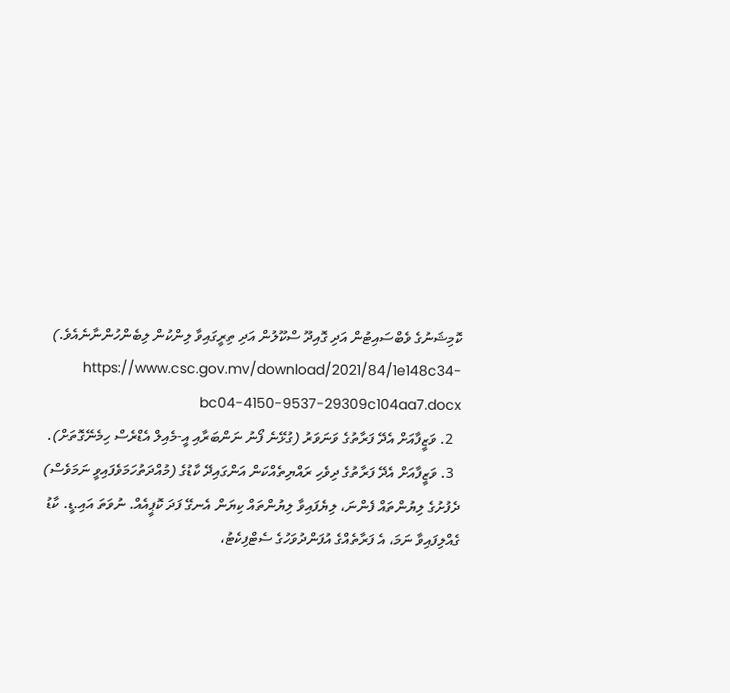ކޮމިޝަނުގެ ވެބްސައިޓުން އަދި ގޮއިދޫ ސްކޫލުން އަދި ތިރީގައިވާ ލިންކުން ލިބެންހުންނާނެއެވެ.)  https://www.csc.gov.mv/download/2021/84/1e148c34-bc04-4150-9537-29309c104aa7.docx
  2. ވަޒީފާއަށް އެދޭ ފަރާތުގެ ވަނަވަރު (ގުޅޭނެ ފޯނު ނަންބަރާއި އީ-މެއިލް އެޑްރެސް ހިމެނޭގޮތަށް).
  3. ވަޒީފާއަށް އެދޭ ފަރާތުގެ ދިވެހި ރައްޔިތެއްކަން އަންގައިދޭ ކާޑުގެ (މުއްދަތުހަމަވެފައިވީ ނަމަވެސް) ދެފުށުގެ ލިޔުންތައް ފެންނަ، ލިޔެފައިވާ ލިޔުންތައް ކިޔަން އެނގޭ ފަދަ ކޮޕީއެއް. ނުވަތަ އައި.ޑީ. ކާޑު ގެއްލިފައިވާ ނަމަ، އެ ފަރާތެއްގެ އުފަންދުވަހުގެ ސެޓްފިކެޓު،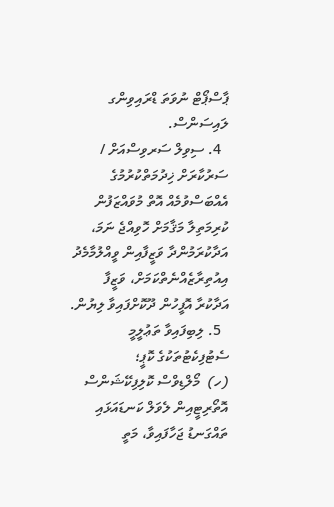ޕާސްޕޯޓް ނުވަތަ ޑްރައިވިންގ ލައިސަންސް.
  4. ސިވިލް ސަރވިސްއަށް / ސަރުކާރަށް ޚިދުމަތްކުރުމުގެ އެއްބަސްވުމެއް އޮތް މުވައްޒަފުން ކުރިމަތިލާ މަޤާމަށް ހޮވިއްޖެ ނަމަ، އަދާކުރަމުންދާ ވަޒީފާއިން ވީއްލުމާމެދު އިއުތިރާޒެއްނެތްކަމަށް، ވަޒީފާ އަދާކުރާ އޮފީހުން ދޫކޮށްފައިވާ ލިޔުން.
  5. ލިބިފައިވާ ތަޢުލީމީ ސެޓުފިކެޓުތަކުގެ ކޮޕީ؛
(ހ)  މޯލްޑިވްސް ކޮލިފިކޭޝަންސް އޮތޯރިޓީއިން ލެވަލް ކަނޑައަޅައި ތައްގަނޑު ޖަހާފައިވާ، މަތީ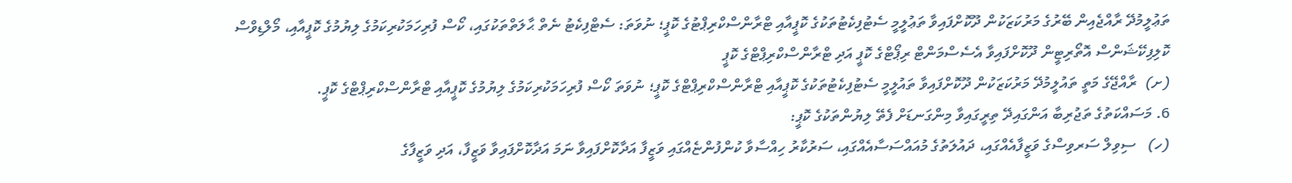ތަޢުލީމުދޭ ރާއްޖެއިން ބޭރުގެ މަރުކަޒަކުން ދޫކޮށްފައިވާ ތަޢުލީމީ ސެޓުފިކެޓުތަކުގެ ކޮޕީއާއި ޓްރާންސްކްރިޕްޓުގެ ކޮޕީ؛ ނުވަތަ: ސެޓްފިކެޓު ނެތް ޙާލަތްތަކުގައި، ކޯސް ފުރިހަމަކުރިކަމުގެ ލިޔުމުގެ ކޮޕީއާއި، މޯލްޑިވްސް ކޮލިފިކޭޝަންސް އޮތޯރިޓީން ދޫކޮށްފައިވާ އެސެސްމަންޓް ރިޕޯޓްގެ ކޮޕީ އަދި ޓްރާންސްކްރިޕްޓްގެ ކޮޕީ
(ށ)  ރާއްޖޭގެ މަތީ ތައުލީމުދޭ މަރުކަޒަކުން ދޫކޮށްފައިވާ ތައުލީމީ ސެޓުފިކެޓުތަކުގެ ކޮޕީއާއި ޓްރާންސްކްރިޕްޓްގެ ކޮޕީ؛ ނުވަތަ ކޯސް ފުރިހަމަކުރިކަމުގެ ލިޔުމުގެ ކޮޕީއާއި ޓްރާންސްކްރިޕްޓްގެ ކޮޕީ.
6. މަސައްކަތުގެ ތަޖުރިބާ އަންގައިދޭ ތިރީގައިވާ މިންގަނޑަށް ފެތޭ ލިޔުންތަކުގެ ކޮޕީ:
(ހ)   ސިވިލް ސަރވިސްގެ ވަޒީފާއެއްގައި، ދައުލަތުގެ މުއައްސަސާއެއްގައި، ސަރުކާރު ހިއްސާވާ ކުންފުންޏެއްގައި ވަޒީފާ އަދާކޮށްފައިވާ ނަމަ އަދާކޮށްފައިވާ ވަޒީފާ، އަދި ވަޒީފާގެ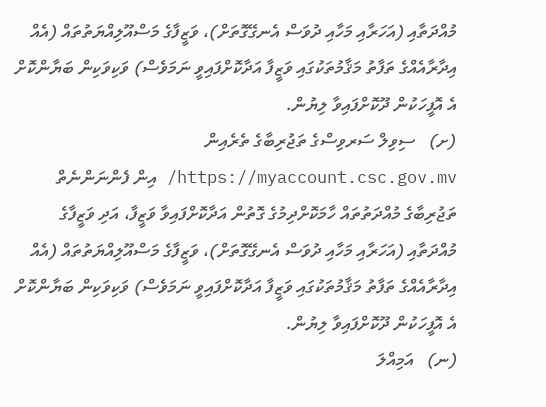މުއްދަތާއި (އަހަރާއި މަހާއި ދުވަސް އެނގޭގޮތަށް)، ވަޒީފާގެ މަސްއޫލިއްޔަތުތައް (އެއް އިދާރާއެއްގެ ތަފާތު މަޤާމުތަކުގައި ވަޒީފާ އަދާކޮށްފައިވީ ނަމަވެސް) ވަކިވަކިން ބަޔާންކޮށް އެ އޮފީހަކުން ދޫކޮށްފައިވާ ލިޔުން.
(ށ)   ސިވިލް ސަރވިސްގެ ތަޖުރިބާގެ ތެރެއިން https://myaccount.csc.gov.mv/ އިން ފެންނަންނެތް ތަޖުރިބާގެ މުއްދަތުތައް ހާމަކޮށްދިމުގެ ގޮތުން އަދާކޮށްފައިވާ ވަޒީފާ، އަދި ވަޒީފާގެ މުއްދަތާއި (އަހަރާއި މަހާއި ދުވަސް އެނގޭގޮތަށް)، ވަޒީފާގެ މަސްއޫލިއްޔަތުތައް (އެއް އިދާރާއެއްގެ ތަފާތު މަޤާމުތަކުގައި ވަޒީފާ އަދާކޮށްފައިވީ ނަމަވެސް) ވަކިވަކިން ބަޔާންކޮށް އެ އޮފީހަކުން ދޫކޮށްފައިވާ ލިޔުން.
(ނ)   އަމިއްލަ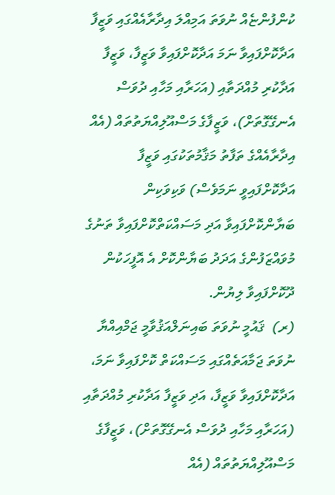ކުންފުންޏެއް ނުވަތަ އަމިއްލަ އިދާރާއެއްގައި ވަޒީފާ އަދާކޮށްފައިވާ ނަމަ އަދާކޮށްފައިވާ ވަޒީފާ، ވަޒީފާ އަދާކުރި މުއްދަތާއި (އަހަރާއި މަހާއި ދުވަސް އެނގޭގޮތަށް)، ވަޒީފާގެ މަސްއޫލިއްޔަތުތައް (އެއް އިދާރާއެއްގެ ތަފާތު މަޤާމުތަކުގައި ވަޒީފާ އަދާކޮށްފައިވީ ނަމަވެސް) ވަކިވަކިން ބަޔާންކޮށްފައިވާ އަދި މަސައްކަތްކޮށްފައިވާ ތަނުގެ މުވައްޒަފުންގެ އަދަދު ބަޔާންކޮށް އެ އޮފީހަކުން ދޫކޮށްފައިވާ ލިޔުން.
(ރ)  ޤައުމީ ނުވަތަ ބައިނަލްއަޤުވާމީ ޖަމްއިއްޔާ ނުވަތަ ޖަމާއަތެއްގައި މަސައްކަތް ކޮށްފައިވާ ނަމަ، އަދާކޮށްފައިވާ ވަޒީފާ، އަދި ވަޒީފާ އަދާކުރި މުއްދަތާއި (އަހަރާއި މަހާއި ދުވަސް އެނގޭގޮތަށް)، ވަޒީފާގެ މަސްއޫލިއްޔަތުތައް (އެއް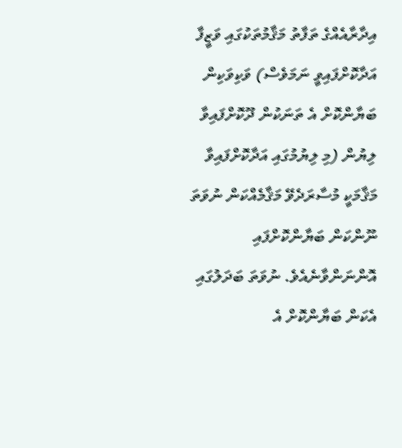އިދާރާއެއްގެ ތަފާތު މަޤާމުތަކުގައި ވަޒީފާ އަދާކޮށްފައިވީ ނަމަވެސް) ވަކިވަކިން ބަޔާންކޮށް އެ ތަނަކުން ދޫކޮށްފައިވާ ލިޔުން (މި ލިޔުމުގައި އަދާކޮށްފައިވާ މަޤާމަކީ މުސާރަދެވޭ މަޤާމެއްކަން ނުވަތަ ނޫންކަން ބަޔާންކޮށްފައި އޮންނަންވާނެއެވެ. ނުވަތަ ބަދަލުގައި އެކަން ބަޔާންކޮށް އެ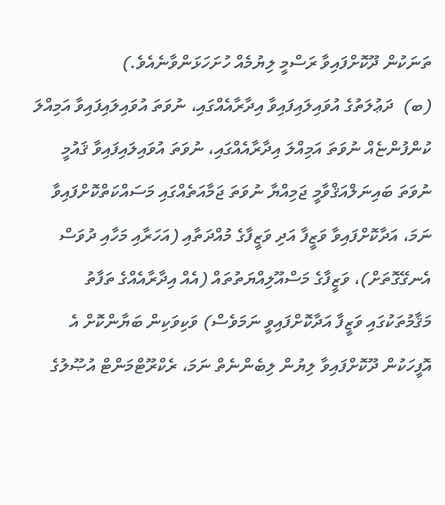ތަނަކުން ދޫކޮށްފައިވާ ރަސްމީ ލިޔުމެއް ހުށަހަޅަންވާނެއެވެ.)
(ބ)  ދަޢުލަތުގެ އުވައިލައިފައިވާ އިދާރާއެއްގައި، ނުވަތަ އުވައިލައިފައިވާ އަމިއްލަ ކުންފުންޏެއް ނުވަތަ އަމިއްލަ އިދާރާއެއްގައި، ނުވަތަ އުވައިލައިފައިވާ ޤައުމީ ނުވަތަ ބައިނަލްއަޤްވާމީ ޖަމިއްޔާ ނުވަތަ ޖަމާއަތެއްގައި މަސައްކަތްކޮށްފައިވާ ނަމަ، އަދާކޮށްފައިވާ ވަޒީފާ އަދި ވަޒީފާގެ މުއްދަތާއި (އަހަރާއި މަހާއި ދުވަސް އެނގޭގޮތަށް)، ވަޒީފާގެ މަސްއޫލިއްޔަތުތައް (އެއް އިދާރާއެއްގެ ތަފާތު މަޤާމުތަކުގައި ވަޒީފާ އަދާކޮށްފައިވީ ނަމަވެސް) ވަކިވަކިން ބަޔާންކޮށް އެ އޮފީހަކުން ދޫކޮށްފައިވާ ލިޔުން ލިބެންނެތް ނަމަ، ރެކްރޫޓްމަންޓް އުޞޫލުގެ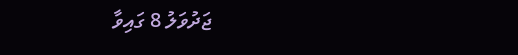ޖަދުވަލު 8 ގައިވާ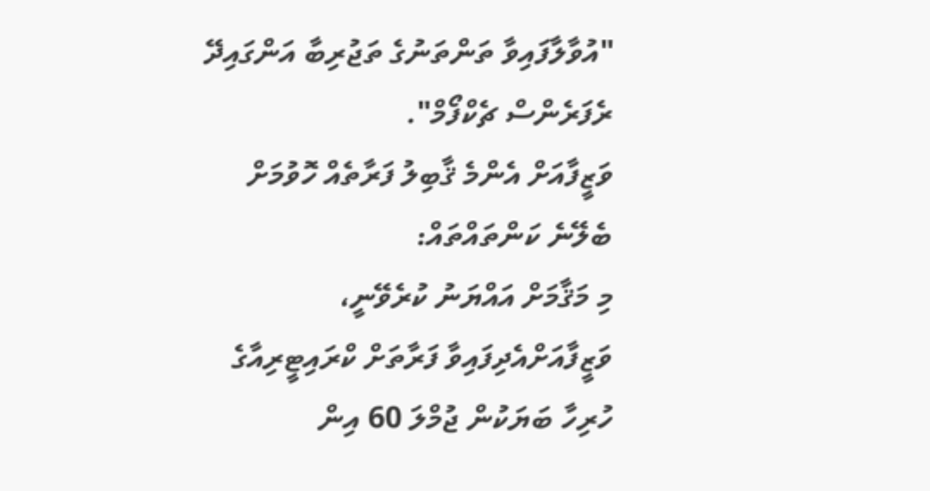"އުވާލާފައިވާ ތަންތަނުގެ ތަޖުރިބާ އަންގައިދޭ ރެފަރެންސް ޗެކްފޯމް".
ވަޒީފާއަށް އެންމެ ޤާބިލު ފަރާތެއް ހޮވުމަށް ބެލޭނެ ކަންތައްތައް:
މި މަޤާމަށް އައްޔަނު ކުރެވޭނީ، ވަޒީފާއަށްއެދިފައިވާ ފަރާތަށް ކްރައިޓީރިއާގެ ހުރިހާ ބަޔަކުން ޖުމްލަ 60 އިން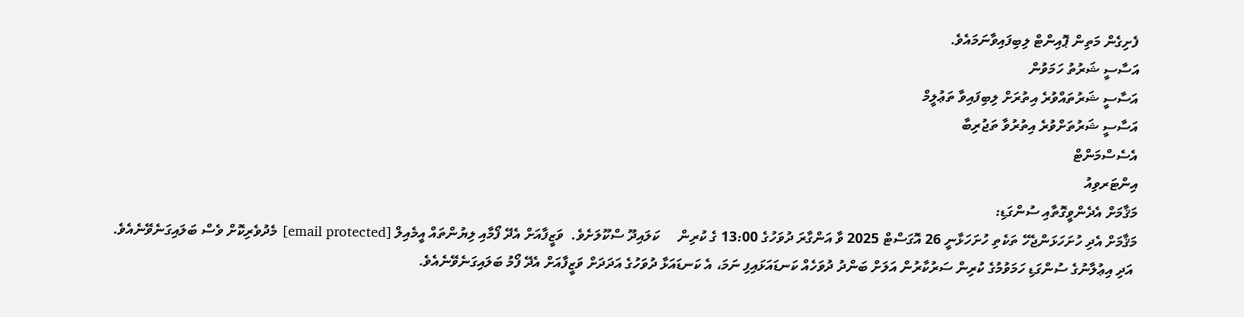ފެށިގެން މަތިން ޕޮއިންޓް ލިބިފައިވާނަމައެވެ.
އަސާސީ ޝަރުތު ހަމަވުން
އަސާސީ ޝަރުތައްވުރެ އިތުރަށް ލިބިފައިވާ ތަޢުލީމް
އަސާސީ ޝަރުތަށްވުރެ އިތުރުވާ ތަޖުރިބާ
އެސެސްމަންޓް
އިންޓަރވިއު
މަޤާމަށް އެދެންވީގޮތާއި ސުންގަޑި:
މަޤާމަށް އެދި ހުށަހަޅަންޖެހޭ ތަކެތި ހުށަހަޅާނީ 26 އޮގަސްޓް 2025 ވާ އަންގާރަ ދުވަހުގެ 13:00 ގެ ކުރިން     ކަލައިދޫ ސްކޫލަށެވެ.  ވަޒީފާއަށް އެދޭ ފޯމާއި ލިޔުންތައް އީމެއިލް [email protected] މެދުވެރިކޮށް ވެސް ބަލައިގަނެވޭނެއެވެ.
 އަދި އިޢުލާނުގެ ސުންގަޑި ހަމަވުމުގެ ކުރިން ސަރުކާރުން އަލަށް ބަންދު ދުވަހެއް ކަނޑައަޅައިފި ނަމަ، އެ ކަނޑައަޅާ ދުވަހުގެ އަދަދަށް ވަޒީފާއަށް އެދޭ ފޯމު ބަލައިގަނެވޭނެއެވެ.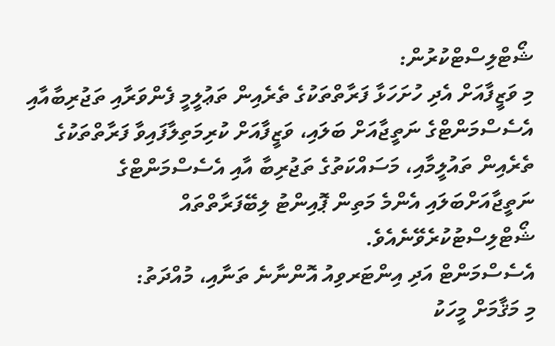ޝޯޓްލިސްޓްކުރުން:
މި ވަޒީފާއަށް އެދި ހުށަހަޅާ ފަރާތްތަކުގެ ތެރެއިން ތަޢުލީމީ ފެންވަރާއި ތަޖުރިބާއާއި އެސެސްމަންޓްގެ ނަތީޖާއަށް ބަލައި، ވަޒީފާއަށް ކުރިމަތިލާފައިވާ ފަރާތްތަކުގެ ތެރެއިން ތައުލީމާއި، މަސައްކަތުގެ ތަޖުރިބާ އާއި އެސެސްމަންޓްގެ ނަތީޖާއަށްބަލައި އެންމެ މަތިން ޕޮއިންޓު ލިބޭފަރާތްތައް ޝޯޓްލިސްޓުކުރެވޭނެއެވެ.
އެސެސްމަންޓް އަދި އިންޓަރވިއު އޮންނާނެ ތަނާއި، މުއްދަތު:
މި މަޤާމަށް މީހަކު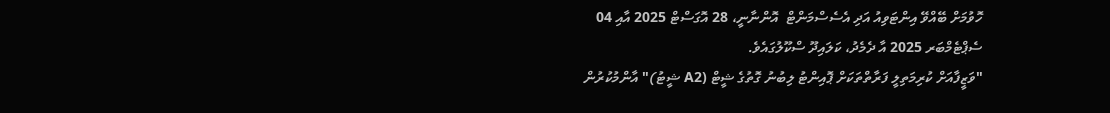ހޮވުމަށް ބޭއްވޭ އިންޓަވިއު އަދި އެސެސްމަންޓް  އޮންނާނީ، 28 އޮގަސްޓް 2025 އާއި 04 ސެޕްޓެމްބަރ 2025 އާ ދެމެދު، ކަލައިދޫ ސްކޫލުގައެވެ.
"ވަޒީފާއަށް ކުރިމަތިލީ ފަރާތްތަކަށް ޕޮއިންޓު ލިބުނު ގޮތުގެ ޝީޓް (A2 ޝީޓު)" އާންމުކުރުން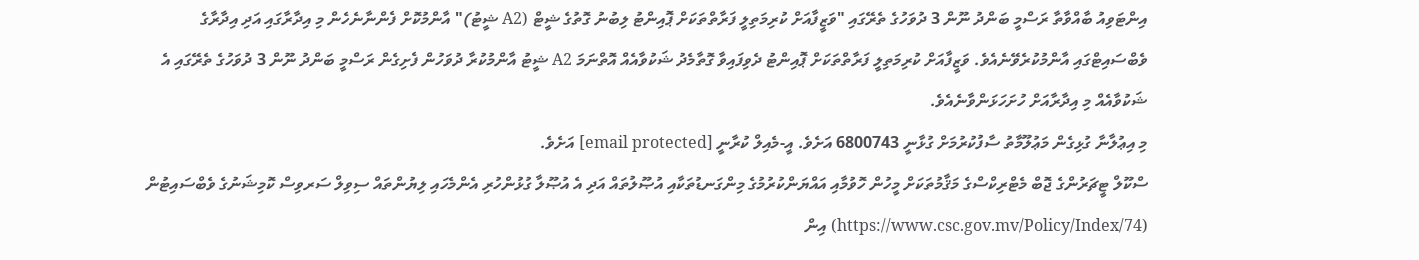އިންޓަވިއު ބާއްވާތާ ރަސްމީ ބަންދު ނޫން 3 ދުވަހުގެ ތެރޭގައި "ވަޒީފާއަށް ކުރިމަތިލީ ފަރާތްތަކަށް ޕޮއިންޓު ލިބުނު ގޮތުގެ ޝީޓް (A2 ޝީޓު)" އާންމުކޮށް ފެންނާނެހެން މި އިދާރާގައި އަދި އިދާރާގެ ވެބްސައިޓްގައި އާންމުކުރެވޭނެއެވެ. ވަޒީފާއަށް ކުރިމަތިލީ ފަރާތްތަކަށް ޕޮއިންޓު ދެވިފައިވާ ގޮތާމެދު ޝަކުވާއެއް އޮތްނަމަ A2 ޝީޓު އާންމުކުރާ ދުވަހުން ފެށިގެން ރަސްމީ ބަންދު ނޫން 3 ދުވަހުގެ ތެރޭގައި އެ ޝަކުވާއެއް މި އިދާރާއަށް ހުށަހަޅަންވާނެއެވެ.
މި އިޢުލާނާ ގުޅިގެން މަޢުލޫމާތު ސާފުކުރުމަށް ގުޅާނީ 6800743 އަށެވެ. އީ-މެއިލް ކުރާނީ [email protected] އަށެވެ.
ސްކޫލް ޓީޗަރުންގެ ޖޮބް މެޓްރިކްސްގެ މަޤާމުތަކަށް މީހުން ހޮވުމާއި އައްޔަންކުރުމުގެ މިންގަނޑުތަކާއި އުޞޫލުތައް އަދި އެ އުޞޫލާ ގުޅުންހުރި އެންމެހައި ލިޔުންތައް ސިވިލް ސަރވިސް ކޮމިޝަނުގެ ވެބްސައިޓުން (https://www.csc.gov.mv/Policy/Index/74) އިން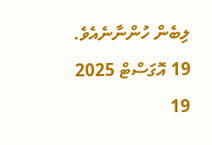ލިބެން ހުންނާނެއެވެ.
19 އޮގަސްޓް 2025
19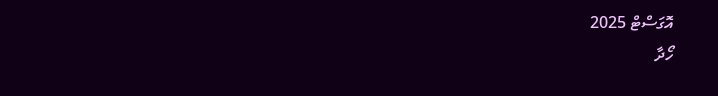އޮގަސްޓް 2025
ހޯދާ